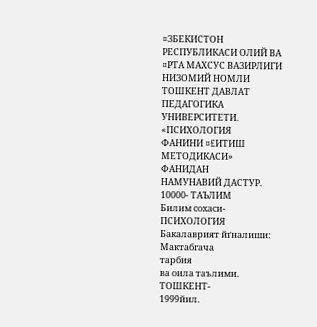¤ЗБЕКИСТОН РЕСПУБЛИКАСИ ОЛИЙ ВА ¤РТА МАХСУС ВАЗИРЛИГИ
НИЗОМИЙ НОМЛИ ТОШКЕНТ ДАВЛАТ ПЕДАГОГИКА УНИВЕРСИТЕТИ.
«ПСИХОЛОГИЯ
ФАНИНИ ¤£ИТИШ МЕТОДИКАСИ»
ФАНИДАН
НАМУНАВИЙ ДАСТУР.
10000- ТАЪЛИМ
Билим сохаси- ПСИХОЛОГИЯ
Бакалаврият йґналиши: Мактабгача
тарбия
ва оила таълими.
ТОШКЕНТ-
1999йил.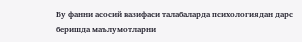Бу фанни асосий вазифаси талабаларда психологиядан дарс беришда маълумотларни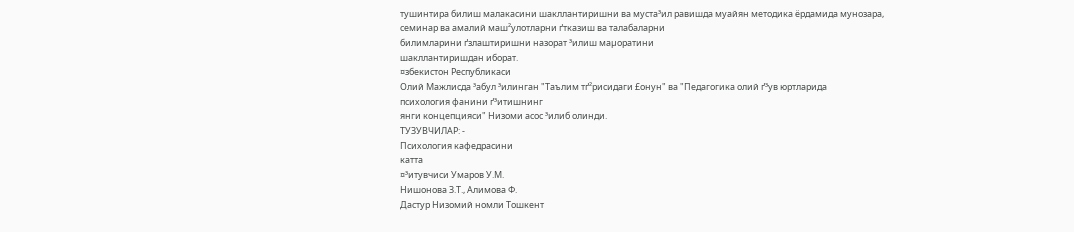тушинтира билиш малакасини шакллантиришни ва муста³ил равишда муайян методика ёрдамида мунозара, семинар ва амалий маш²улотларни ґтказиш ва талабаларни
билимларини ґзлаштиришни назорат ³илиш маµоратини
шакллантиришдан иборат.
¤збекистон Республикаси
Олий Мажлисда ³абул ³илинган "Таълим тґ²рисидаги £онун" ва "Педагогика олий ґ³ув юртларида
психология фанини ґ³итишнинг
янги концепцияси" Низоми асос ³илиб олинди.
ТУЗУВЧИЛАР: -
Психология кафедрасини
катта
¤³итувчиси Умаров У.М.
Нишонова З.Т., Алимова Ф.
Дастур Низомий номли Тошкент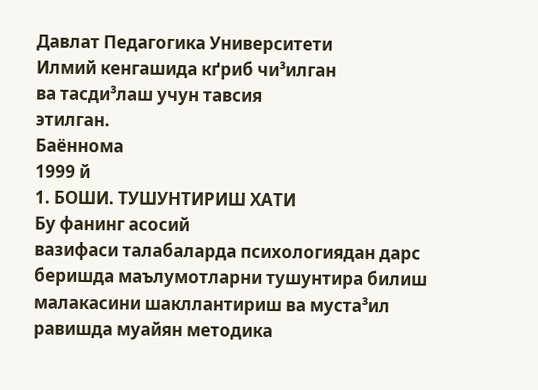Давлат Педагогика Университети
Илмий кенгашида кґриб чи³илган
ва тасди³лаш учун тавсия
этилган.
Баённома
1999 й
1. БОШИ. ТУШУНТИРИШ ХАТИ
Бу фанинг асосий
вазифаси талабаларда психологиядан дарс беришда маълумотларни тушунтира билиш малакасини шакллантириш ва муста³ил равишда муайян методика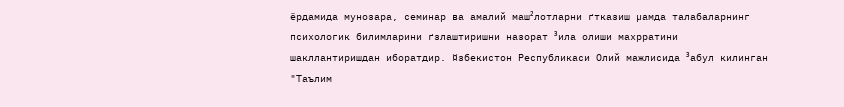ёрдамида мунозара, семинар ва амалий маш²лотларни ґтказиш µамда талабаларнинг психологик билимларини ґзлаштиришни назорат ³ила олиши махрратини шакллантиришдан иборатдир. ¤збекистон Республикаси Олий мажлисида ³абул килинган "Таълим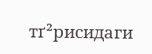тґ²рисидаги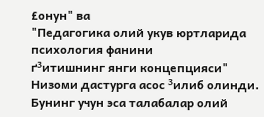£онун" ва
"Педагогика олий укув юртларида психология фанини
ґ³итишнинг янги концепцияси" Низоми дастурга асос ³илиб олинди.
Бунинг учун эса талабалар олий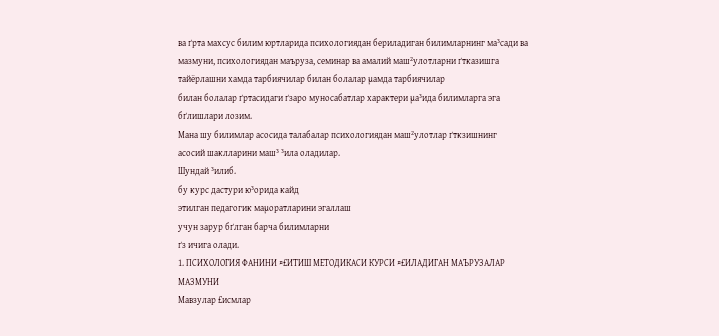ва ґрта махсус билим юртларида психологиядан бериладиган билимларнинг ма³сади ва мазмуни, психологиядан маъруза, семинар ва амалий маш²улотларни ґтказишга тайёрлашни хамда тарбиячилар билан болалар µамда тарбиячилар
билан болалар ґртасидаги ґзаро муносабатлар характери µа³ида билимларга эга бґлишлари лозим.
Мана шу билимлар асосида талабалар психологиядан маш²улотлар ґткзишнинг
асосий шаклларини маш³ ³ила оладилар.
Шундай ³илиб.
бу курс дастури ю³орида кайд
этилган педагогик маµоратларини эгаллаш
учун зарур бґлган барча билимларни
ґз ичига олади.
1. ПСИХОЛОГИЯ ФАНИНИ ¤£ИТИШ МЕТОДИКАСИ КУРСИ ¤£ИЛАДИГАН МАЪРУЗАЛАР
МАЗМУНИ
Мавзулар £исмлар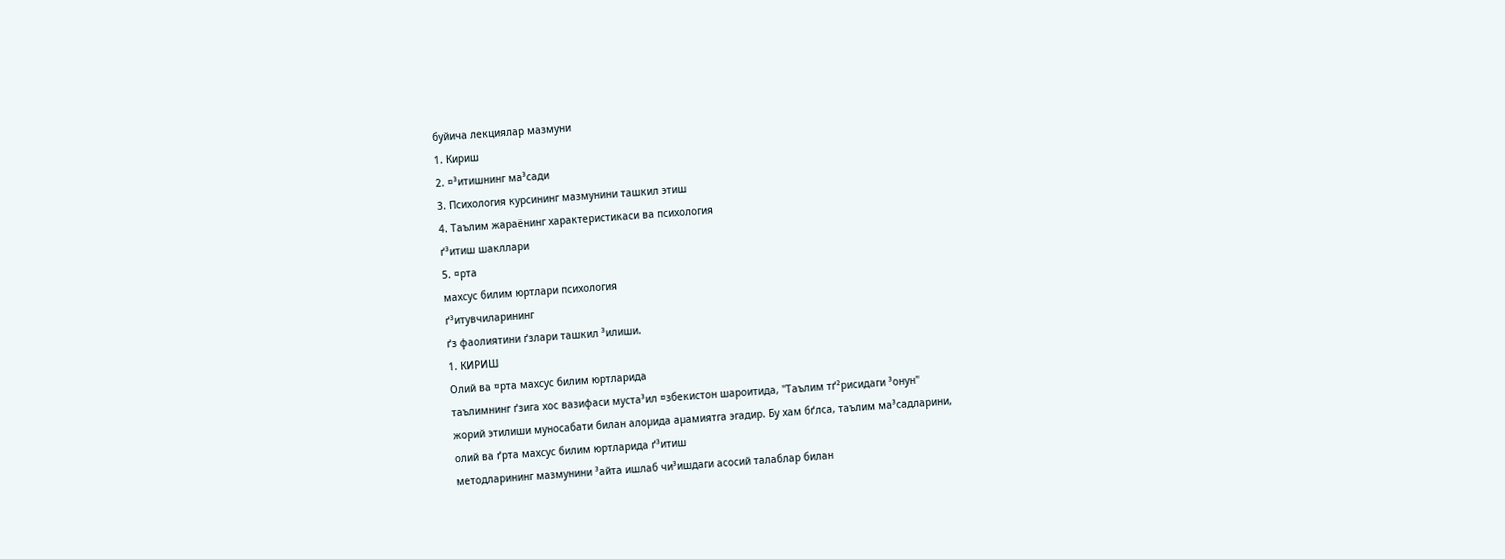буйича лекциялар мазмуни
1. Кириш
2. ¤³итишнинг ма³сади
3. Психология курсининг мазмунини ташкил этиш
4. Таълим жараёнинг характеристикаси ва психология
ґ³итиш шакллари
5. ¤рта
махсус билим юртлари психология
ґ³итувчиларининг
ґз фаолиятини ґзлари ташкил ³илиши.
1. КИРИШ
Олий ва ¤рта махсус билим юртларида
таълимнинг ґзига хос вазифаси муста³ил ¤збекистон шароитида, "Таълим тґ²рисидаги ³онун"
жорий этилиши муносабати билан алоµида аµамиятга эгадир. Бу хам бґлса, таълим ма³садларини,
олий ва ґрта махсус билим юртларида ґ³итиш
методларининг мазмунини ³айта ишлаб чи³ишдаги асосий талаблар билан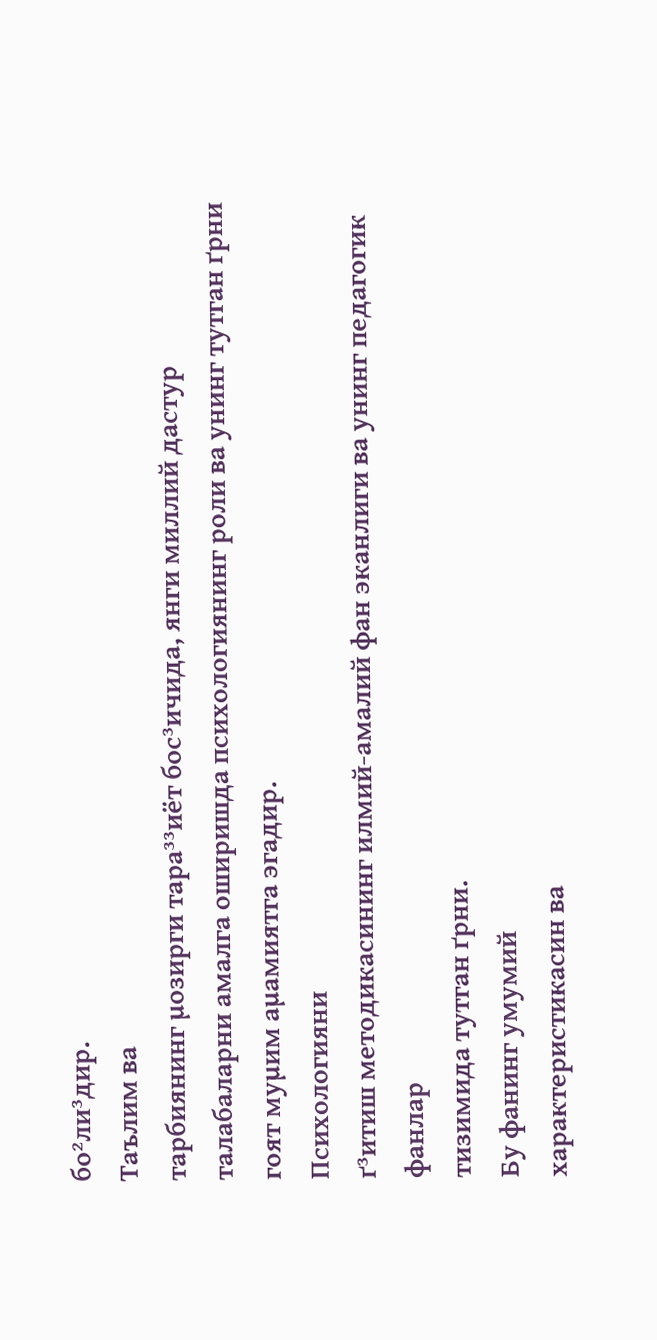бо²ли³дир.
Таълим ва
тарбиянинг µозирги тара³³иёт бос³ичида, янги миллий дастур
талабаларни амалга оширишда психологиянинг роли ва унинг тутган ґрни
гоят муµим аµамиятга эгадир.
Психологияни
ґ³итиш методикасининг илмий-амалий фан эканлиги ва унинг педагогик фанлар
тизимида тутган ґрни.
Бу фанинг умумий
характеристикасин ва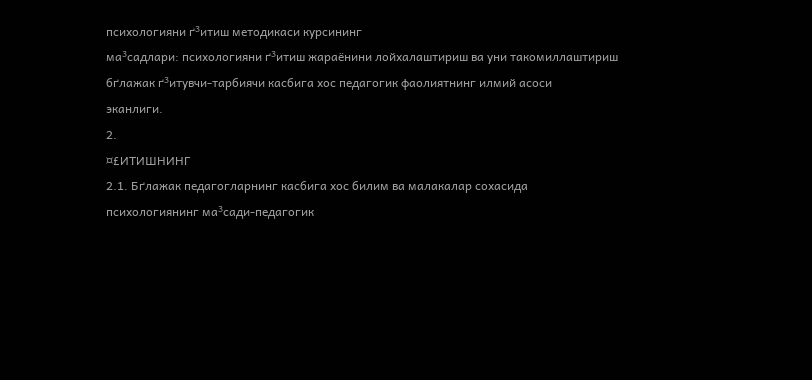психологияни ґ³итиш методикаси курсининг
ма³садлари: психологияни ґ³итиш жараёнини лойхалаштириш ва уни такомиллаштириш
бґлажак ґ³итувчи-тарбиячи касбига хос педагогик фаолиятнинг илмий асоси
эканлиги.
2.
¤£ИТИШНИНГ
2.1. Бґлажак педагогларнинг касбига хос билим ва малакалар сохасида
психологиянинг ма³сади-педагогик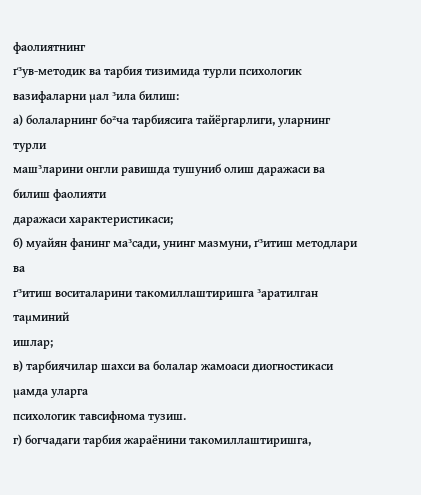фаолиятнинг
ґ³ув-методик ва тарбия тизимида турли психологик
вазифаларни µал ³ила билиш:
а) болаларнинг бо²ча тарбиясига тайёргарлиги, уларнинг турли
маш³ларини онгли равишда тушуниб олиш даражаси ва билиш фаолияти
даражаси характеристикаси;
б) муайян фанинг ма³сади, унинг мазмуни, ґ³итиш методлари ва
ґ³итиш воситаларини такомиллаштиришга ³аратилган таµминий
ишлар;
в) тарбиячилар шахси ва болалар жамоаси диогностикаси µамда уларга
психологик тавсифнома тузиш.
г) богчадаги тарбия жараёнини такомиллаштиришга,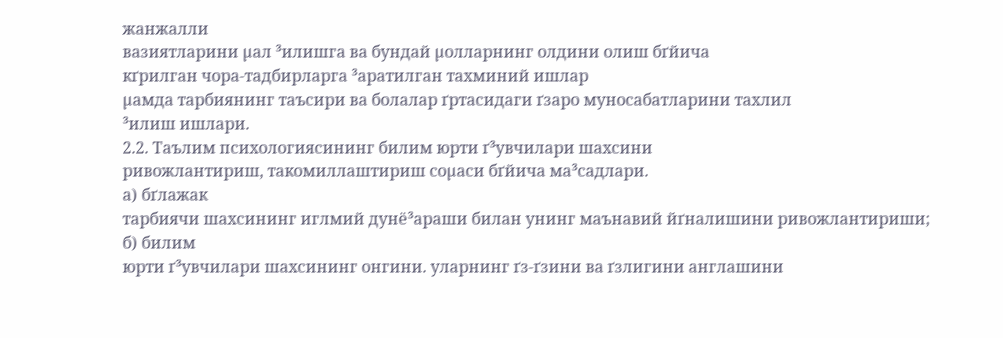жанжалли
вазиятларини µал ³илишга ва бундай µолларнинг олдини олиш бґйича
кґрилган чора-тадбирларга ³аратилган тахминий ишлар
µамда тарбиянинг таъсири ва болалар ґртасидаги ґзаро муносабатларини тахлил
³илиш ишлари.
2.2. Таълим психологиясининг билим юрти ґ³увчилари шахсини
ривожлантириш, такомиллаштириш соµаси бґйича ма³садлари.
а) бґлажак
тарбиячи шахсининг иглмий дунё³араши билан унинг маънавий йґналишини ривожлантириши;
б) билим
юрти ґ³увчилари шахсининг онгини. уларнинг ґз-ґзини ва ґзлигини англашини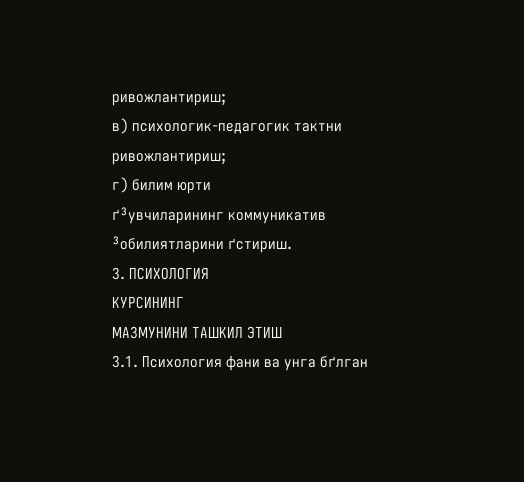ривожлантириш;
в) психологик-педагогик тактни ривожлантириш;
г) билим юрти
ґ³увчиларининг коммуникатив ³обилиятларини ґстириш.
3. ПСИХОЛОГИЯ
КУРСИНИНГ
МАЗМУНИНИ ТАШКИЛ ЭТИШ
3.1. Психология фани ва унга бґлган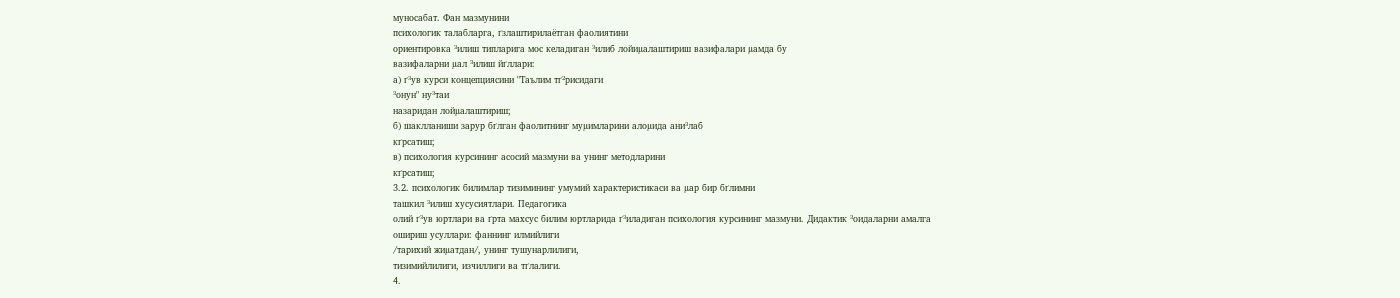муносабат. Фан мазмунини
психологик талабларга, ґзлаштирилаётган фаолиятини
ориентировка ³илиш типларига мос келадиган ³илиб лойиµалаштириш вазифалари µамда бу
вазифаларни µал ³илиш йґллари:
а) ґ³ув курси концепциясини "Таълим тґ²рисидаги
³онун" ну³таи
назаридан лойµалаштириш;
б) шаклланиши зарур бґлган фаолитнинг муµимларини алоµида ани³лаб
кґрсатиш;
в) психология курсининг асосий мазмуни ва унинг методларини
кґрсатиш;
3.2. психологик билимлар тизимининг умумий характеристикаси ва µар бир бґлимни
ташкил ³илиш хусусиятлари. Педагогика
олий ґ³ув юртлари ва ґрта махсус билим юртларида ґ³иладиган психология курсининг мазмуни. Дидактик ³оидаларни амалга
ошириш усуллари: фаннинг илмийлиги
/тарихий жиµатдан/, унинг тушунарлилиги,
тизимийлилиги, изчиллиги ва тґлалиги.
4.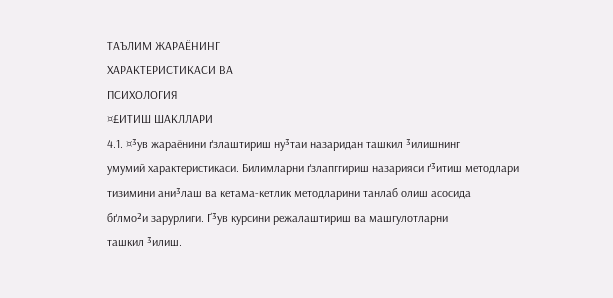ТАЪЛИМ ЖАРАЁНИНГ
ХАРАКТЕРИСТИКАСИ ВА
ПСИХОЛОГИЯ
¤£ИТИШ ШАКЛЛАРИ
4.1. ¤³ув жараёнини ґзлаштириш ну³таи назаридан ташкил ³илишнинг
умумий характеристикаси. Билимларни ґзлапггириш назарияси ґ³итиш методлари
тизимини ани³лаш ва кетама-кетлик методларини танлаб олиш асосида
бґлмо²и зарурлиги. Ґ³ув курсини режалаштириш ва машгулотларни
ташкил ³илиш.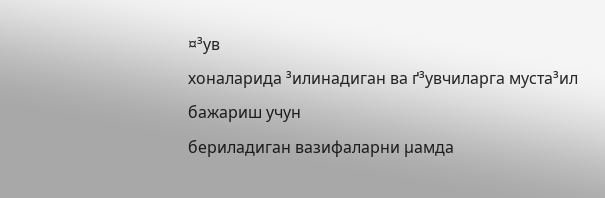¤³ув
хоналарида ³илинадиган ва ґ³увчиларга муста³ил бажариш учун
бериладиган вазифаларни µамда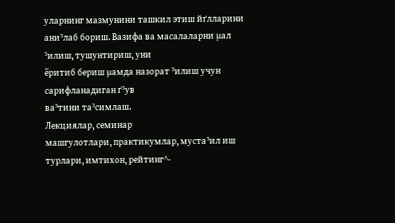уларнинг мазмунини ташкил этиш йґлларини
ани³лаб бориш. Вазифа ва масалаларни µал ³илиш, тушунтириш, уни
ёритиб бериш µамда назорат ³илиш учун сарифланадиган ґ³ув
ва³тини та³симлаш.
Лекциялар, семинар
машгулотлари, практикумлар, муста³ил иш турлари, имтихон, рейтинг^-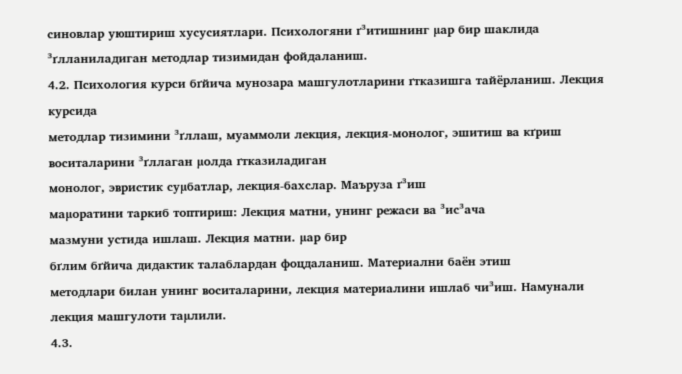синовлар уюштириш хусусиятлари. Психологяни ґ³итишнинг µар бир шаклида
³ґлланиладиган методлар тизимидан фойдаланиш.
4.2. Психология курси бґйича мунозара машгулотларини ґтказишга тайёрланиш. Лекция курсида
методлар тизимини ³ґллаш, муаммоли лекция, лекция-монолог, эшитиш ва кґриш воситаларини ³ґллаган µолда ґтказиладиган
монолог, эвристик суµбатлар, лекция-бахслар. Маъруза ґ³иш
маµоратини таркиб топтириш: Лекция матни, унинг режаси ва ³ис³ача
мазмуни устида ишлаш. Лекция матни. µар бир
бґлим бґйича дидактик талаблардан фоцдаланиш. Материални баён этиш
методлари билан унинг воситаларини, лекция материалини ишлаб чи³иш. Намунали лекция машгулоти таµлили.
4.3.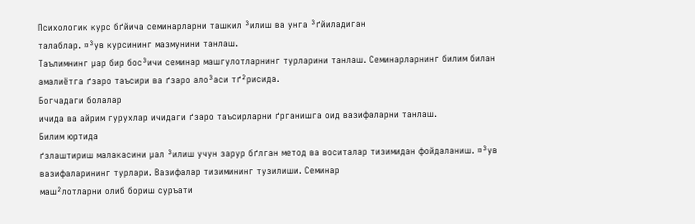Психологик курс бґйича семинарларни ташкил ³илиш ва унга ³ґйиладиган
талаблар. ¤³ув курсининг мазмунини танлаш.
Таълимнинг µар бир бос³ичи семинар машгулотларнинг турларини танлаш. Семинарларнинг билим билан
амалиётга ґзаро таъсири ва ґзаро ало³аси тґ²рисида.
Богчадаги болалар
ичида ва айрим гурухлар ичидаги ґзаро таъсирларни ґрганишга оид вазифаларни танлаш.
Билим юртида
ґзлаштириш малакасини µал ³илиш учун зарур бґлган метод ва воситалар тизимидан фойдаланиш. ¤³ув
вазифаларининг турлари. Вазифалар тизимининг тузилиши. Семинар
маш²лотларни олиб бориш суръати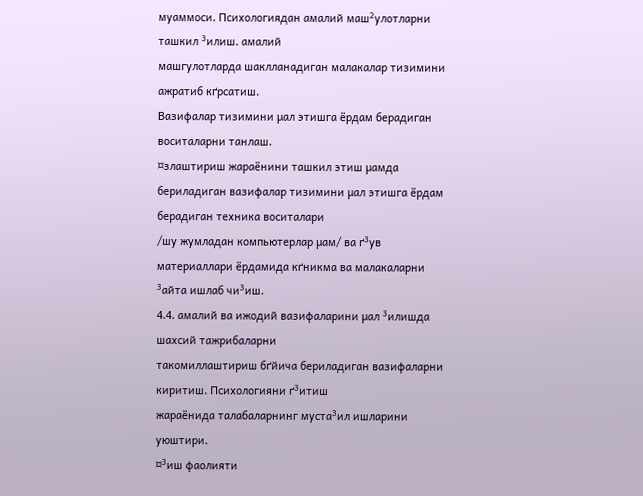муаммоси. Психологиядан амалий маш²улотларни ташкил ³илиш. амалий
машгулотларда шаклланадиган малакалар тизимини ажратиб кґрсатиш.
Вазифалар тизимини µал этишга ёрдам берадиган воситаларни танлаш.
¤злаштириш жараёнини ташкил этиш µамда
бериладиган вазифалар тизимини µал этишга ёрдам берадиган техника воситалари
/шу жумладан компьютерлар µам/ ва ґ³ув материаллари ёрдамида кґникма ва малакаларни ³айта ишлаб чи³иш.
4.4. амалий ва ижодий вазифаларини µал ³илишда шахсий тажрибаларни
такомиллаштириш бґйича бериладиган вазифаларни киритиш. Психологияни ґ³итиш
жараёнида талабаларнинг муста³ил ишларини уюштири.
¤³иш фаолияти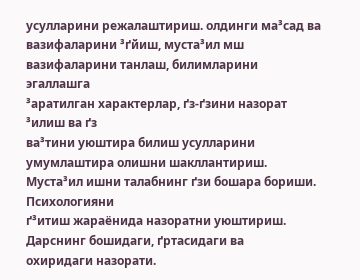усулларини режалаштириш. олдинги ма³сад ва вазифаларини ³ґйиш, муста³ил мш вазифаларини танлаш, билимларини эгаллашга
³аратилган характерлар, ґз-ґзини назорат ³илиш ва ґз
ва³тини уюштира билиш усулларини
умумлаштира олишни шакллантириш.
Муста³ил ишни талабнинг ґзи бошара бориши.
Психологияни
ґ³итиш жараёнида назоратни уюштириш. Дарснинг бошидаги, ґртасидаги ва
охиридаги назорати.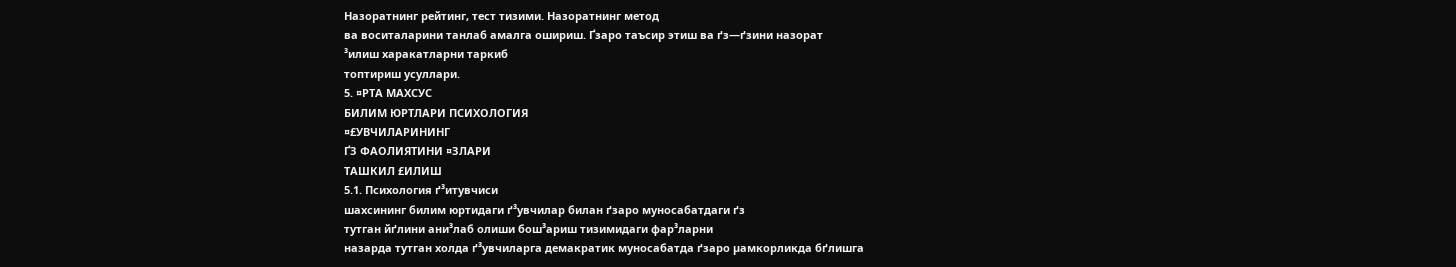Назоратнинг рейтинг, тест тизими. Назоратнинг метод
ва воситаларини танлаб амалга ошириш. Ґзаро таъсир этиш ва ґз—ґзини назорат
³илиш харакатларни таркиб
топтириш усуллари.
5. ¤РТА МАХСУС
БИЛИМ ЮРТЛАРИ ПСИХОЛОГИЯ
¤£УВЧИЛАРИНИНГ
ҐЗ ФАОЛИЯТИНИ ¤ЗЛАРИ
ТАШКИЛ £ИЛИШ
5.1. Психология ґ³итувчиси
шахсининг билим юртидаги ґ³увчилар билан ґзаро муносабатдаги ґз
тутган йґлини ани³лаб олиши бош³ариш тизимидаги фар³ларни
назарда тутган холда ґ³увчиларга демакратик муносабатда ґзаро µамкорликда бґлишга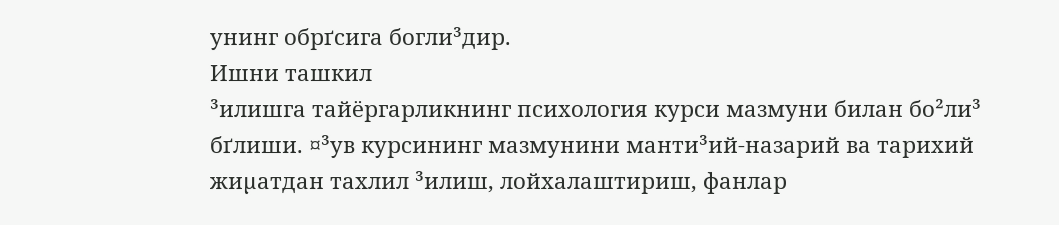унинг обрґсига богли³дир.
Ишни ташкил
³илишга тайёргарликнинг психология курси мазмуни билан бо²ли³
бґлиши. ¤³ув курсининг мазмунини манти³ий-назарий ва тарихий
жиµатдан тахлил ³илиш, лойхалаштириш, фанлар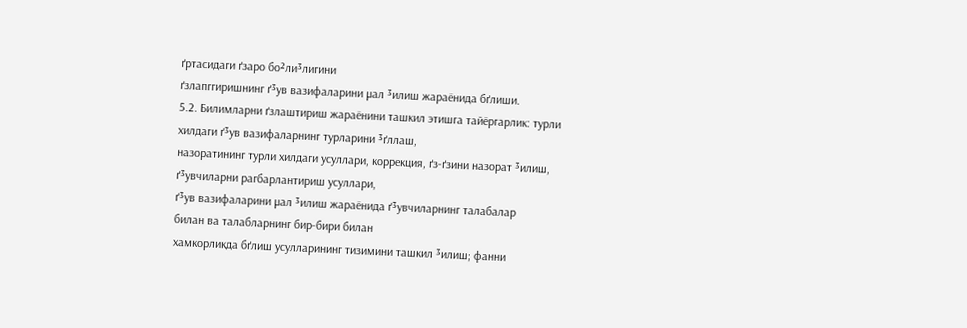ґртасидаги ґзаро бо²ли³лигини
ґзлапггиришнинг ґ³ув вазифаларини µал ³илиш жараёнида бґлиши.
5.2. Билимларни ґзлаштириш жараёнини ташкил этишга тайёргарлик: турли
хилдаги ґ³ув вазифаларнинг турларини ³ґллаш,
назоратининг турли хилдаги усуллари, коррекция, ґз-ґзини назорат ³илиш,
ґ³увчиларни рагбарлантириш усуллари,
ґ³ув вазифаларини µал ³илиш жараёнида ґ³увчиларнинг талабалар
билан ва талабларнинг бир-бири билан
хамкорликда бґлиш усулларининг тизимини ташкил ³илиш; фанни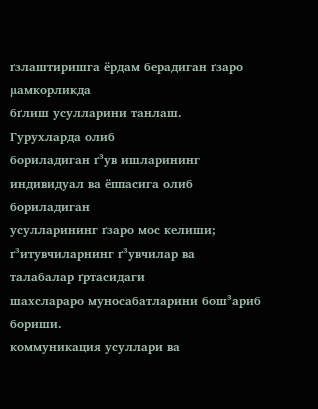ґзлаштиришга ёрдам берадиган ґзаро µамкорликда
бґлиш усулларини танлаш.
Гурухларда олиб
бориладиган ґ³ув ишларининг индивидуал ва ёппасига олиб бориладиган
усулларининг ґзаро мос келиши; ґ³итувчиларнинг ґ³увчилар ва талабалар ґртасидаги
шахслараро муносабатларини бош³ариб бориши.
коммуникация усуллари ва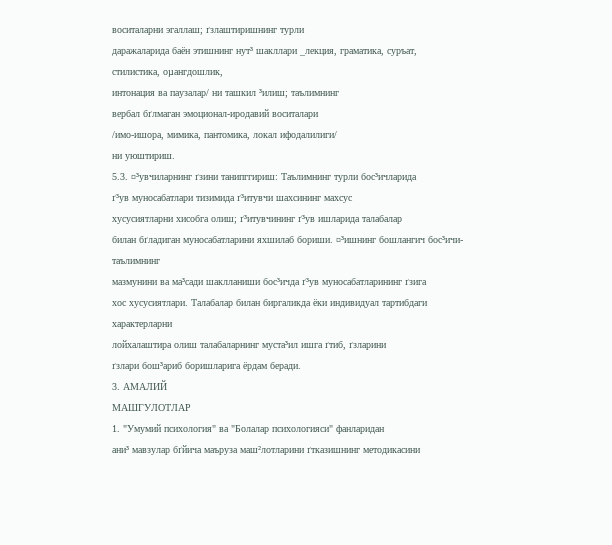воситаларни эгаллаш; ґзлаштиришнинг турли
даражаларида баён этишнинг нут³ шакллари _лекция, граматика, суръат,
стилистика, оµангдошлик,
интонация ва паузалар/ ни ташкил ³илиш; таълимнинг
вербал бґлмаган эмоционал-иродавий воситалари
/имо-ишора, мимика, пантомика, локал ифодалилиги/
ни уюштириш.
5.3. ¤³увчиларнинг ґзини танипггириш: Таълимнинг турли бос³ичларида
ґ³ув муносабатлари тизимида ґ³итувчи шахсининг махсус
хусусиятларни хисобга олиш; ґ³итувчининг ґ³ув ишларида талабалар
билан бґладиган муносабатларини яхшилаб бориши. ¤³ишнинг бошлангич бос³ичи-таълимнинг
мазмунини ва ма³сади шаклланиши бос³ичда ґ³ув муносабатларининг ґзига
хос хусусиятлари. Талабалар билан биргаликда ёки индивидуал тартибдаги характерларни
лойхалаштира олиш талабаларнинг муста³ил ишга ґтиб, ґзларини
ґзлари бош³ариб боришларига ёрдам беради.
3. АМАЛИЙ
МАШГУЛОТЛАР
1. "Умумий психология" ва "Болалар психологияси" фанларидан
ани³ мавзулар бґйича маъруза маш²лотларини ґтказишнинг методикасини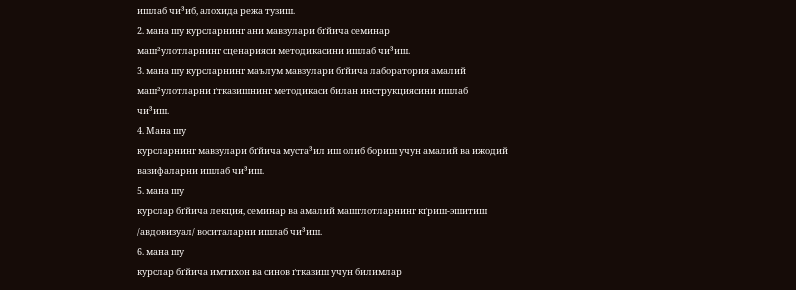ишлаб чи³иб, алохида режа тузиш.
2. мана шу курсларнинг ани мавзулари бґйича семинар
маш²улотларнинг сценарияси методикасини ишлаб чи³иш.
3. мана шу курсларнинг маълум мавзулари бґйича лаборатория амалий
маш²улотларни ґтказишнинг методикаси билан инструкциясини ишлаб
чи³иш.
4. Мана шу
курсларнинг мавзулари бґйича муста³ил иш олиб бориш учун амалий ва ижодий
вазифаларни ишлаб чи³иш.
5. мана шу
курслар бґйича лекция, семинар ва амалий машглотларнинг кґриш-эшитиш
/авдовизуал/ воситаларни ишлаб чи³иш.
6. мана шу
курслар бґйича имтихон ва синов ґтказиш учун билимлар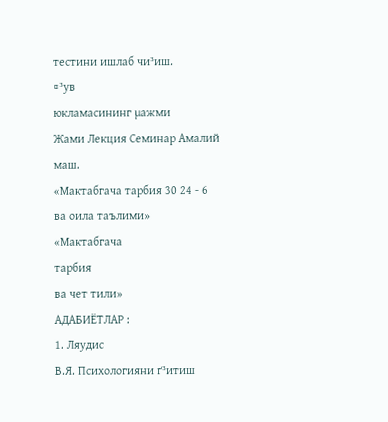тестини ишлаб чи³иш.
¤³ув
юкламасининг µажми
Жами Лекция Семинар Амалий маш.
«Мактабгача тарбия 30 24 - 6
ва оила таълими»
«Мактабгача
тарбия
ва чет тили»
АДАБИЁТЛАР :
1. Ляудис
В.Я. Психологияни ґ³итиш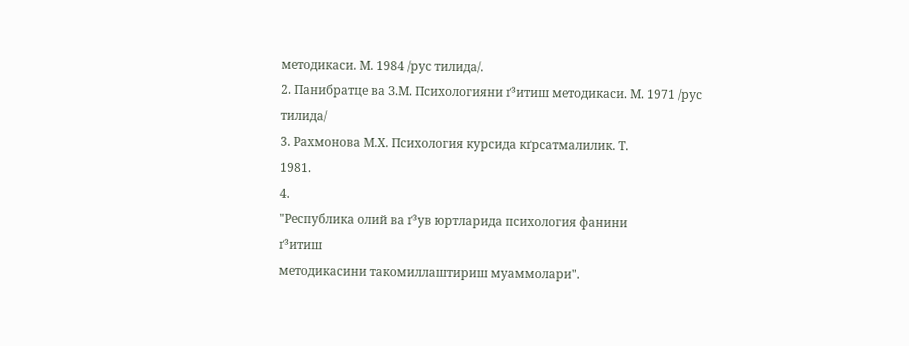методикаси. М. 1984 /рус тилида/.
2. Панибратце ва З.М. Психологияни ґ³итиш методикаси. М. 1971 /рус
тилида/
3. Рахмонова М.Х. Психология курсида кґрсатмалилик. Т.
1981.
4.
"Республика олий ва ґ³ув юртларида психология фанини
ґ³итиш
методикасини такомиллаштириш муаммолари".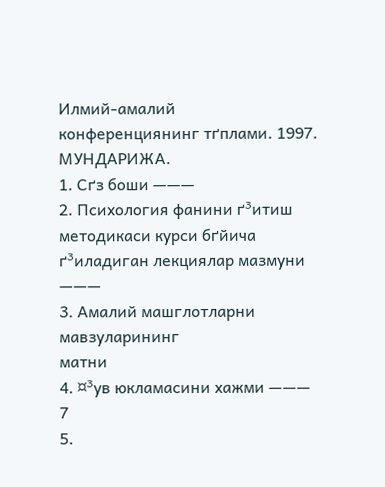Илмий-амалий
конференциянинг тґплами. 1997.
МУНДАРИЖА.
1. Сґз боши ———
2. Психология фанини ґ³итиш
методикаси курси бґйича ґ³иладиган лекциялар мазмуни ———
3. Амалий машглотларни мавзуларининг
матни
4. ¤³ув юкламасини хажми ———
7
5.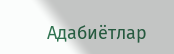Адабиётлар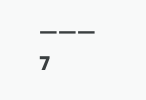———
7